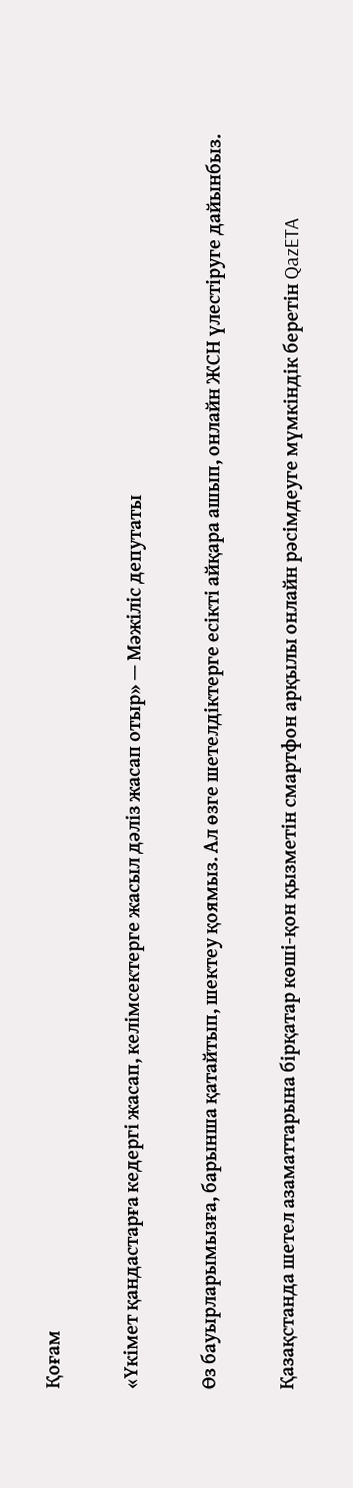Қоғам

«Үкімет қандастарға кедергі жасап, келімсектерге жасыл дәліз жасап отыр» — Мәжіліс депутаты

Өз бауырларымызға, барынша қатайтып, шектеу қоямыз. Ал өзге шетелдіктерге есікті айқара ашып, онлайн ЖСН үлестіруге дайынбыз.

Қазақстанда шетел азаматтарына бірқатар көші-қон қызметін смартфон арқылы онлайн рәсімдеуге мүмкіндік беретін QazETA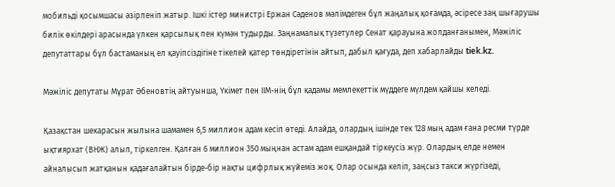мобильді қосымшасы әзірленіп жатыр. Ішкі істер министрі Ержан Сәденов мәлімдеген бұл жаңалық қоғамда, әсіресе заң шығарушы билік өкілдері арасында үлкен қарсылық пен күмән тудырды. Заңнамалық түзетулер Сенат қарауына жолданғанымен, Мәжіліс депутаттары бұл бастаманың ел қауіпсіздігіне тікелей қатер төндіретінін айтып, дабыл қағуда, деп хабарлайды tiek.kz.

Мәжіліс депутаты Мұрат Әбеновтің айтуынша, Үкімет пен ІІМ-нің бұл қадамы мемлекеттік мүддеге мүлдем қайшы келеді.

Қазақстан шекарасын жылына шамамен 6,5 миллион адам кесіп өтеді. Алайда, олардың ішінде тек 128 мың адам ғана ресми түрде ықтиярхат (ВНЖ) алып, тіркелген. Қалған 6 миллион 350 мыңнан астам адам ешқандай тіркеусіз жүр. Олардың елде немен айналысып жатқанын қадағалайтын бірде-бір нақты цифрлық жүйеміз жоқ. Олар осында келіп, заңсыз такси жүргізеді,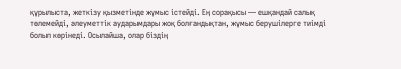құрылыста, жеткізу қызметінде жұмыс істейді. Ең сорақысы — ешқандай салық төлемейді, әлеуметтік аударымдары жоқ болғандықтан, жұмыс берушілерге тиімді болып көрінеді. Осылайша, олар біздің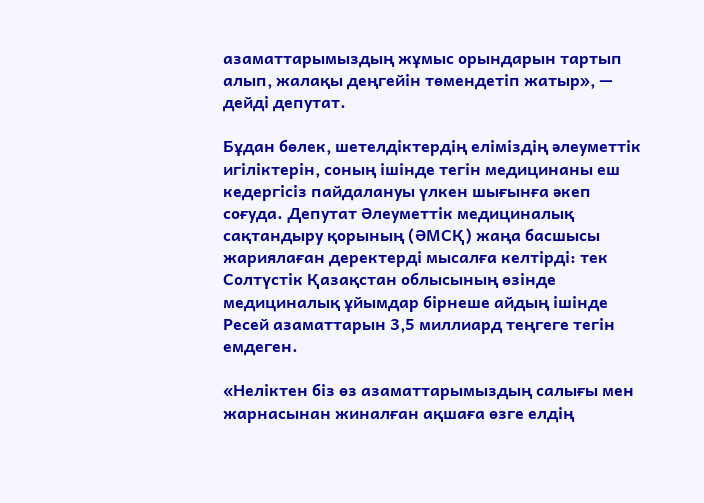азаматтарымыздың жұмыс орындарын тартып алып, жалақы деңгейін төмендетіп жатыр», — дейді депутат.

Бұдан бөлек, шетелдіктердің еліміздің әлеуметтік игіліктерін, соның ішінде тегін медицинаны еш кедергісіз пайдалануы үлкен шығынға әкеп соғуда. Депутат Әлеуметтік медициналық сақтандыру қорының (ӘМСҚ) жаңа басшысы жариялаған деректерді мысалға келтірді: тек Солтүстік Қазақстан облысының өзінде медициналық ұйымдар бірнеше айдың ішінде Ресей азаматтарын 3,5 миллиард теңгеге тегін емдеген.

«Неліктен біз өз азаматтарымыздың салығы мен жарнасынан жиналған ақшаға өзге елдің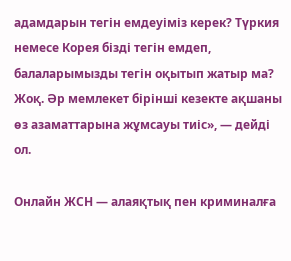адамдарын тегін емдеуіміз керек? Түркия немесе Корея бізді тегін емдеп, балаларымызды тегін оқытып жатыр ма? Жоқ. Әр мемлекет бірінші кезекте ақшаны өз азаматтарына жұмсауы тиіс», — дейді ол.

Онлайн ЖСН — алаяқтық пен криминалға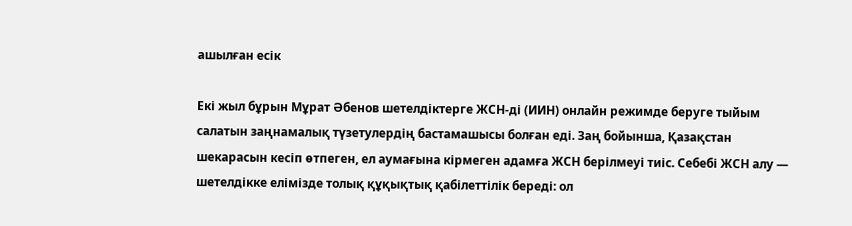ашылған есік

Екі жыл бұрын Мұрат Әбенов шетелдіктерге ЖСН-ді (ИИН) онлайн режимде беруге тыйым салатын заңнамалық түзетулердің бастамашысы болған еді. Заң бойынша, Қазақстан шекарасын кесіп өтпеген, ел аумағына кірмеген адамға ЖСН берілмеуі тиіс. Себебі ЖСН алу — шетелдікке елімізде толық құқықтық қабілеттілік береді: ол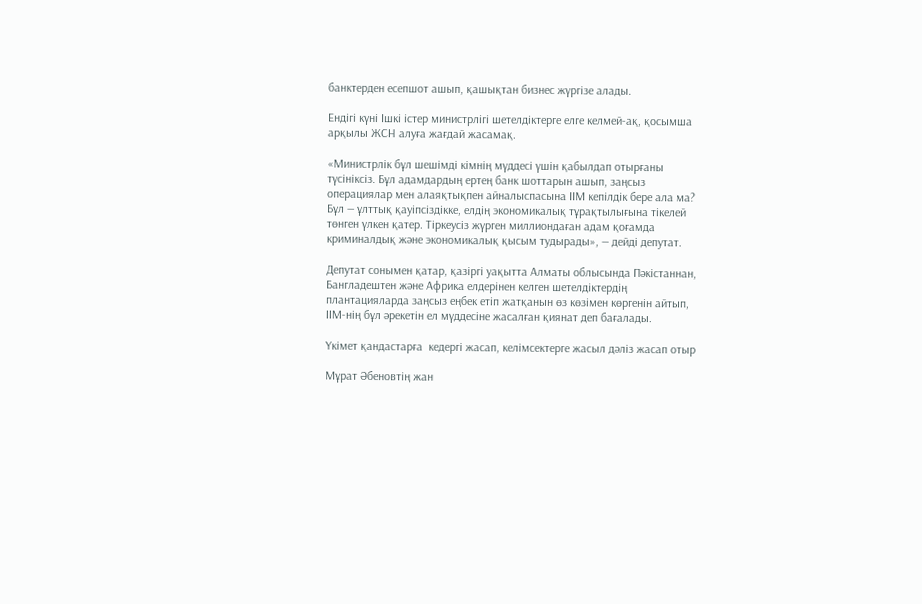банктерден есепшот ашып, қашықтан бизнес жүргізе алады.

Ендігі күні Ішкі істер министрлігі шетелдіктерге елге келмей-ақ, қосымша арқылы ЖСН алуға жағдай жасамақ.

«Министрлік бұл шешімді кімнің мүддесі үшін қабылдап отырғаны түсініксіз. Бұл адамдардың ертең банк шоттарын ашып, заңсыз операциялар мен алаяқтықпен айналыспасына ІІМ кепілдік бере ала ма? Бұл — ұлттық қауіпсіздікке, елдің экономикалық тұрақтылығына тікелей төнген үлкен қатер. Тіркеусіз жүрген миллиондаған адам қоғамда криминалдық және экономикалық қысым тудырады», — дейді депутат.

Депутат сонымен қатар, қазіргі уақытта Алматы облысында Пәкістаннан, Бангладештен және Африка елдерінен келген шетелдіктердің плантацияларда заңсыз еңбек етіп жатқанын өз көзімен көргенін айтып, ІІМ-нің бұл әрекетін ел мүддесіне жасалған қиянат деп бағалады.

Үкімет қандастарға  кедергі жасап, келімсектерге жасыл дәліз жасап отыр

Мұрат Әбеновтің жан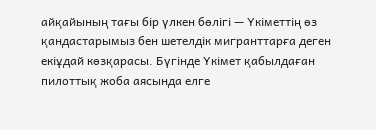айқайының тағы бір үлкен бөлігі — Үкіметтің өз қандастарымыз бен шетелдік мигранттарға деген екіұдай көзқарасы. Бүгінде Үкімет қабылдаған пилоттық жоба аясында елге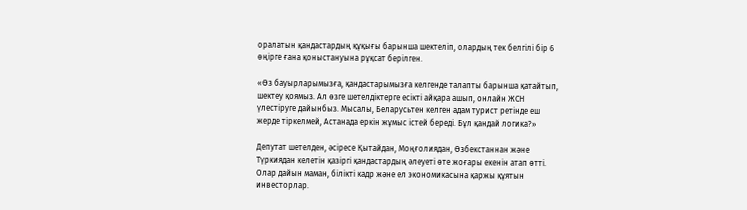оралатын қандастардың құқығы барынша шектеліп, олардың тек белгілі бір 6 өңірге ғана қоныстануына рұқсат берілген.

«Өз бауырларымызға, қандастарымызға келгенде талапты барынша қатайтып, шектеу қоямыз. Ал өзге шетелдіктерге есікті айқара ашып, онлайн ЖСН үлестіруге дайынбыз. Мысалы, Беларусьтен келген адам турист ретінде еш жерде тіркелмей, Астанада еркін жұмыс істей береді. Бұл қандай логика?»

Депутат шетелден, әсіресе Қытайдан, Моңғолиядан, Өзбекстаннан және Түркиядан келетін қазіргі қандастардың әлеуеті өте жоғары екенін атап өтті. Олар дайын маман, білікті кадр және ел экономикасына қаржы құятын инвесторлар.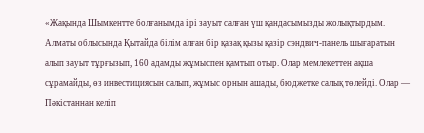«Жақында Шымкентте болғанымда ірі зауыт салған үш қандасымызды жолықтырдым. Алматы облысында Қытайда білім алған бір қазақ қызы қазір сэндвич-панель шығаратын алып зауыт тұрғызып, 160 адамды жұмыспен қамтып отыр. Олар мемлекеттен ақша сұрамайды, өз инвестициясын салып, жұмыс орнын ашады, бюджетке салық төлейді. Олар — Пәкістаннан келіп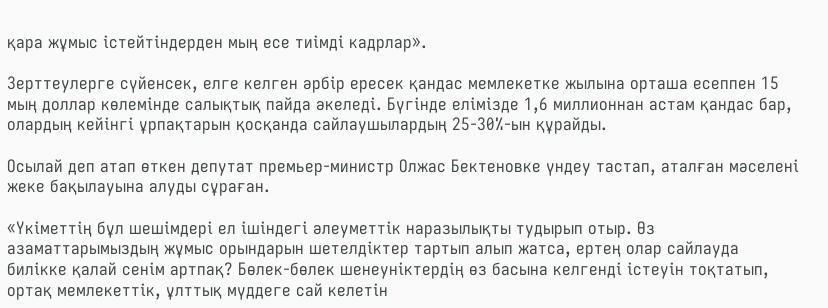қара жұмыс істейтіндерден мың есе тиімді кадрлар».

Зерттеулерге сүйенсек, елге келген әрбір ересек қандас мемлекетке жылына орташа есеппен 15 мың доллар көлемінде салықтық пайда әкеледі. Бүгінде елімізде 1,6 миллионнан астам қандас бар, олардың кейінгі ұрпақтарын қосқанда сайлаушылардың 25-30%-ын құрайды.

Осылай деп атап өткен депутат премьер-министр Олжас Бектеновке үндеу тастап, аталған мәселені жеке бақылауына алуды сұраған.

«Үкіметтің бұл шешімдері ел ішіндегі әлеуметтік наразылықты тудырып отыр. Өз азаматтарымыздың жұмыс орындарын шетелдіктер тартып алып жатса, ертең олар сайлауда билікке қалай сенім артпақ? Бөлек-бөлек шенеуніктердің өз басына келгенді істеуін тоқтатып, ортақ мемлекеттік, ұлттық мүддеге сай келетін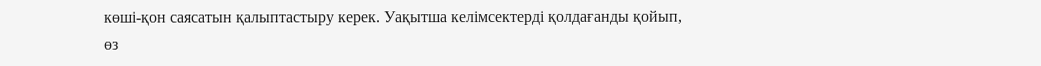көші-қон саясатын қалыптастыру керек. Уақытша келімсектерді қолдағанды қойып, өз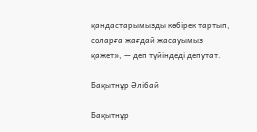қандастарымызды көбірек тартып, соларға жағдай жасауымыз қажет», — деп түйіндеді депутат.

Бақытнұр Әлібай

Бақытнұр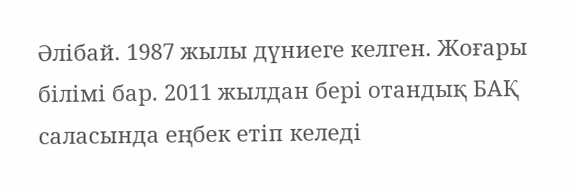Әлібай. 1987 жылы дүниеге келген. Жоғары білімі бар. 2011 жылдан бері отандық БАҚ саласында еңбек етіп келеді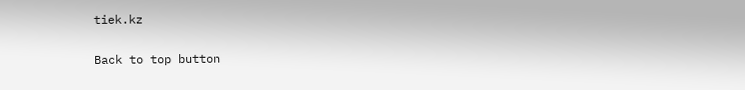tiek.kz

Back to top button